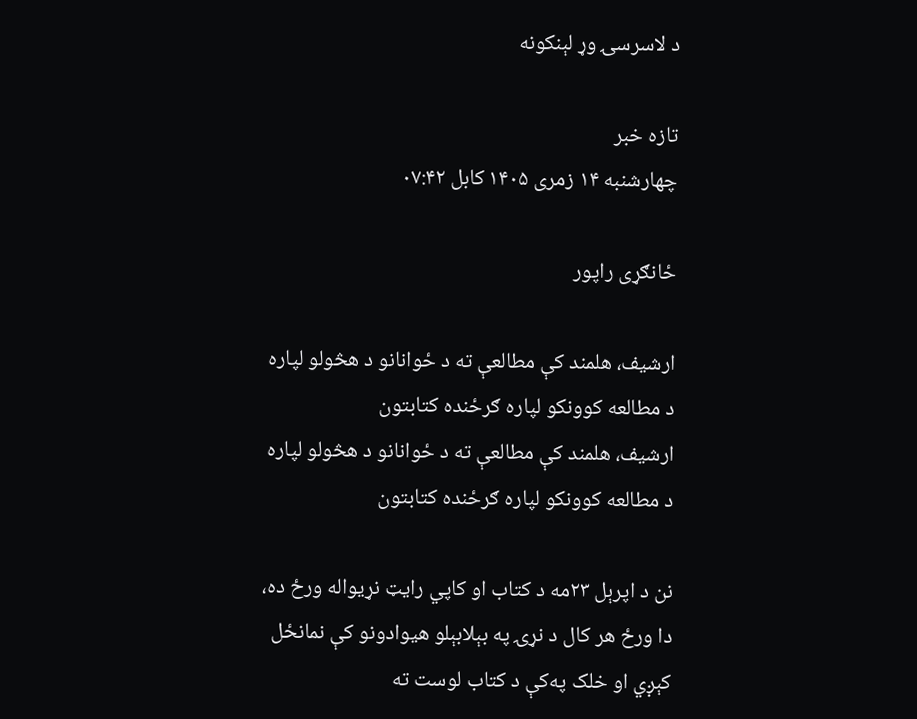د لاسرسۍ وړ لېنکونه

تازه خبر
چهارشنبه ۱۴ زمری ۱۴۰۵ کابل ۰۷:۴۲

ځانګړی راپور

ارشیف، هلمند کې مطالعې ته د ځوانانو د هڅولو لپاره د مطالعه کوونکو لپاره ګرځنده کتابتون
ارشیف، هلمند کې مطالعې ته د ځوانانو د هڅولو لپاره د مطالعه کوونکو لپاره ګرځنده کتابتون

نن د اپرېل ۲۳مه د کتاب او کاپي رایټ نړیواله ورځ ده، دا ورځ هر کال د نړۍ په بېلابېلو هيوادونو کې نمانځل کېږي او خلک په‌کې د کتاب لوست ته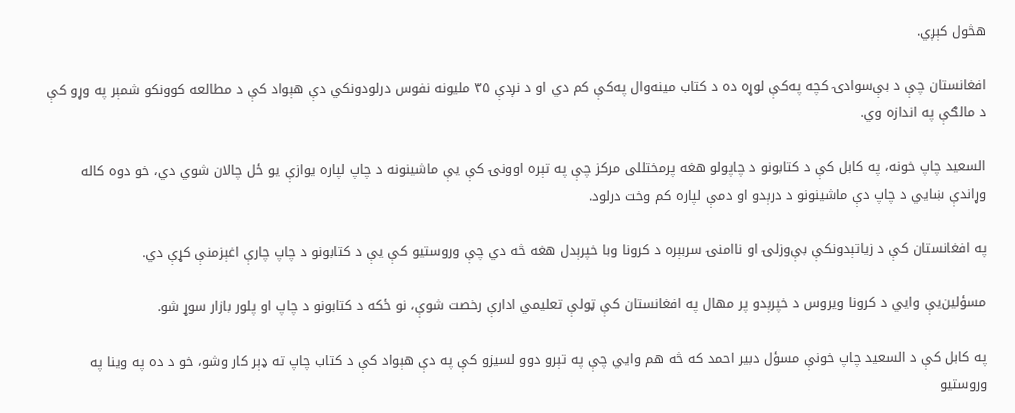هڅول کېږي.

افغانستان چې د بې‌سوادۍ کچه په‌کې لوړه ده د کتاب مینه‌وال په‌کې کم دي او د نږدې ۳۵ ملیونه نفوس درلودونکي دې هېواد کې د مطالعه کوونکو شمېر په وړو کې د مالګې په اندازه وي.

السعید چاپ خونه، په کابل کې د کتابونو د چاپولو هغه پرمختللی مرکز چې په تېره اوونۍ کې يې ماشینونه د چاپ لپاره یوازې یو ځل چالان شوي دي، خو دوه کاله وړاندې ښايي د چاپ دې ماشینونو د درېدو او دمې لپاره کم وخت درلود.

په افغانستان کې د زیاتېدونکې بې‌وزلۍ او ناامنۍ سربېره د کرونا وبا خپرېدل هغه څه دي چې وروستیو کې یې د کتابونو د چاپ چارې اغېزمنې کړې دي.

مسؤلین‌يې وايي د کرونا ویروس د خپرېدو پر مهال په افغانستان کې ټولې تعلیمي ادارې رخصت شوې، نو ځکه د کتابونو د چاپ او پلور بازار سوړ شو.

په کابل کې د السعید چاپ خونې مسؤل دبیر احمد که څه هم وايي چې په تېرو دوو لسیزو کې په دې هېواد کې د کتاب چاپ ته ډېر کار وشو، خو د ده په وینا په وروستیو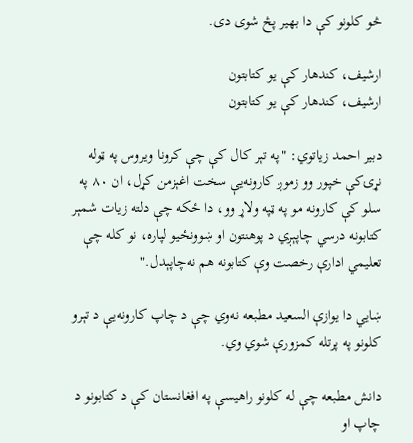څو کلونو کې دا بهیر پڅ شوی دی.

ارشیف، کندهار کې یو کتابتون
ارشیف، کندهار کې یو کتابتون

دبیر احمد زیاتوي: "په تېر کال کې چې کرونا ویروس په ټوله نړۍکې خپور وو زموږ کارونه‌یې سخت اغېزمن کړل، ان ۸۰ په سلو کې کارونه مو په ټپه ولاړ وو، دا ځکه چې دلته زیات شمېر کتابونه درسي چاپېږي د پوهنتون او ښوونځیو لپاره، نو کله چې تعلیمي ادارې رخصت وې کتابونه هم نه‌چاپېدل."

ښايي دا یوازې السعید مطبعه نه‌وي چې د چاپ کارونه‌يې د تېرو کلونو په پرتله کمزورې شوي وي.

دانش مطبعه چې له کلونو راهیسې په افغانستان کې د کتابونو د چاپ او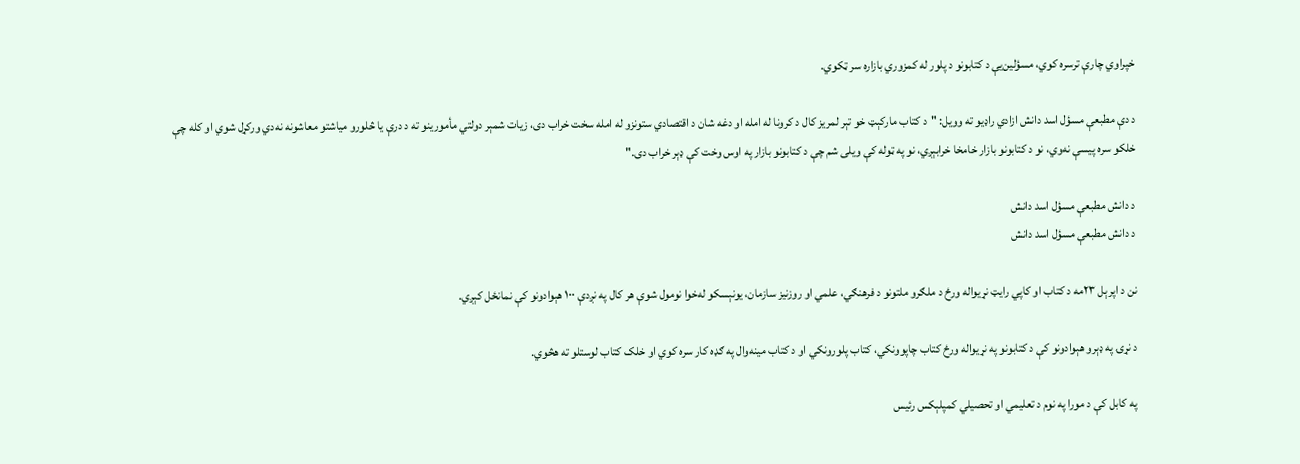خپراوي چارې ترسره کوي، مسؤلین‌يې د کتابونو د پلور له کمزوري بازاره سر ټکوي.

د دې مطبعې مسؤل اسد دانش ازادي راډيو ته وویل: "د کتاب مارکېټ خو تېر لمریز کال د کرونا له امله او دغه شان د اقتصادي ستونزو له امله سخت خراب دی، زیات شمېر دولتي مأمورینو ته د درې یا څلورو میاشتو معاشونه نه‌دي ورکړل شوي او کله چې خلکو سره پیسې نه‌وي، نو د کتابونو بازار خامخا خرابېږي، نو په ټوله کې ویلی شم چې د کتابونو بازار په اوس وخت کې ډېر خراب دی."

د دانش مطبعې مسؤل اسد دانش
د دانش مطبعې مسؤل اسد دانش

نن د اپرېل ۲۳مه د کتاب او کاپي رایټ نړیواله ورځ د ملګرو ملتونو د فرهنګي، علمي او روزنیز سازمان، یونېسکو له‌خوا نومول شوې هر کال په نږدې ۱۰۰ هېوادونو کې نمانځل کېږي.

د نړۍ په ډېرو هېوادونو کې د کتابونو په نړیواله ورځ کتاب چاپوونکي، کتاب پلورونکي او د کتاب مینه‌وال په ګډه کار سره کوي او خلک کتاب لوستلو ته هڅوي.

په کابل کې د مورا په نوم د تعليمي او تحصيلي کمپلېکس رئیس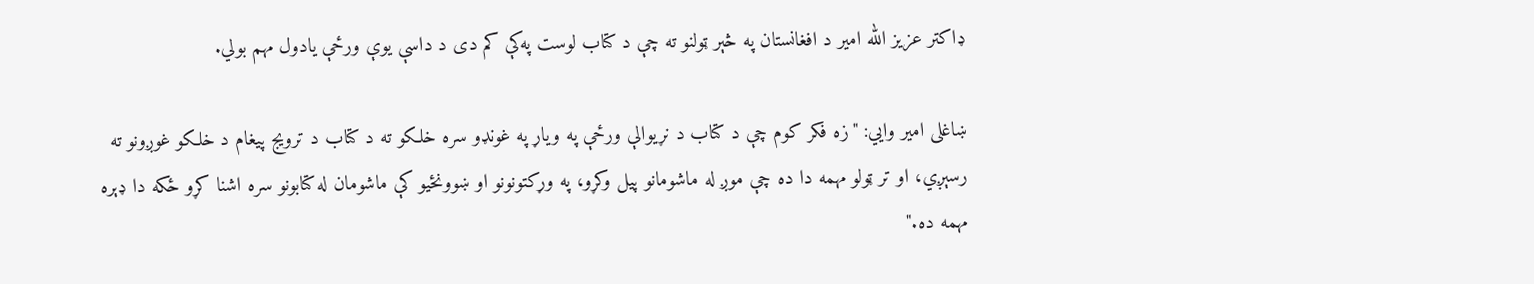ډاکتر عزيز الله امير د افغانستان په څېر ټولنو ته چې د کتاب لوست په‌کې کم دی د داسې یوې ورځې یادول مهم بولي.

ښاغلی امیر وايي: "زه فکر کوم چې د کتاب د نړیوالې ورځې په ویاړ په غونډو سره خلکو ته د کتاب د ترویج پیغام د خلکو غوږونو ته رسېږي، او تر ټولو مهمه دا ده چې موږ له ماشومانو پیل وکړو، په وړکتونونو او ښوونځيو کې ماشومان له کتابونو سره اشنا کړو ځکه دا ډېره مهمه ده."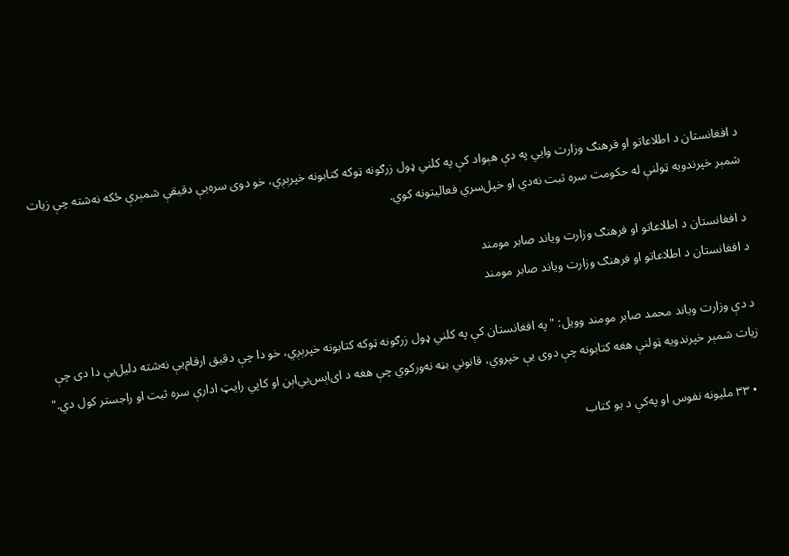د افغانستان د اطلاعاتو او فرهنګ وزارت وايي په دې هېواد کې په کلني ډول زرګونه ټوکه کتابونه خپرېږي، خو دوی سره‌يې دقیقې شمېرې ځکه نه‌شته چې زیات شمېر خپرندویه ټولنې له حکومت سره ثبت نه‌دي او خپل‌سري فعالیتونه کوي.

د افغانستان د اطلاعاتو او فرهنګ وزارت ویاند صابر مومند
د افغانستان د اطلاعاتو او فرهنګ وزارت ویاند صابر مومند

د دې وزارت ویاند محمد صابر مومند وویل: "په افغانستان کې په کلني ډول زرګونه ټوکه کتابونه خپرېږي، خو دا چې دقیق ارقام‌يې نه‌شته دلیل‌يې دا دی چې زیات شمېر خپرندویه ټولنې هغه کتابونه چې دوی يې خپروي، قانوني بڼه نه‌ورکوي چې هغه د ای‌اېس‌بي‌اېن او کاپي رایټ ادارې سره ثبت او راجستر کول دي."

  • ۳۳ ملیونه نفوس او په‌کې د یو کتاب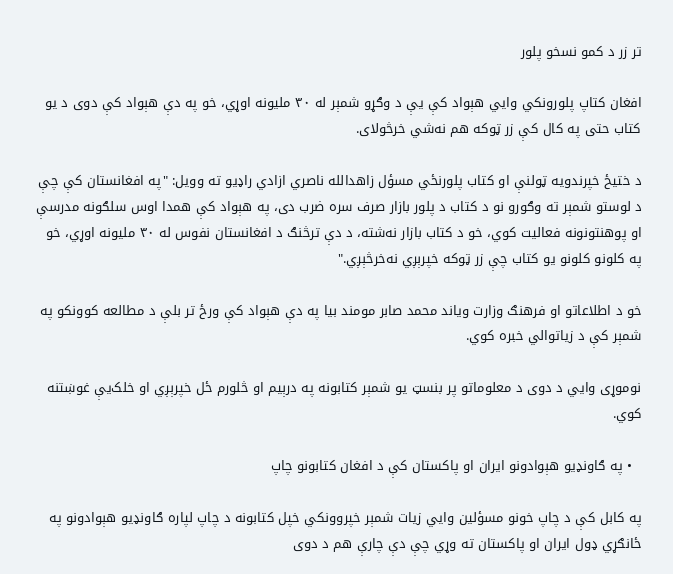تر زر د کمو نسخو پلور

افغان کتاپ پلورونکي وايي هېواد کې یې د وګړو شمېر له ۳۰ ملیونه اوړي، خو په دې هېواد کې دوی د یو کتاب حتی په کال کې زر ټوکه هم نه‌شي خرڅولای.

د ختیځ خپرندویه ټولنې او کتاب پلورنځي مسؤل زاهدالله ناصري ازادي راډيو ته وویل: "په افغانستان کې چې د لوستو شمېر ته وګورو نو د کتاب د پلور بازار صرف سره ضرب دی، په هېواد کې همدا اوس سلګونه مدرسې او پوهنتونونه فعالیت کوي، خو د کتاب بازار نه‌شته، د دې ترڅنګ د افغانستان نفوس له ۳۰ ملیونه اوړي، خو په کلونو کلونو یو کتاب چې زر ټوکه خپرېږي نه‌خرڅېږي."

خو د اطلاعاتو او فرهنګ وزارت ویاند محمد صابر مومند بیا په دې هېواد کې ورځ تر بلې د مطالعه کوونکو په شمېر کې د زیاتوالي خبره کوي.

نوموړی وايي د دوی د معلوماتو پر بنسټ یو شمېر کتابونه په درېیم او څلورم ځل خپرېږي او خلک‌يې غوښتنه کوي.

  • په ګاونډيو هېوادونو ایران او پاکستان کې د افغان کتابونو چاپ

په کابل کې د چاپ خونو مسؤلین وايي زیات شمېر خپروونکي خپل کتابونه د چاپ لپاره ګاونډيو هېوادونو په ځانګړي ډول ایران او پاکستان ته وړي چې دې چارې هم د دوی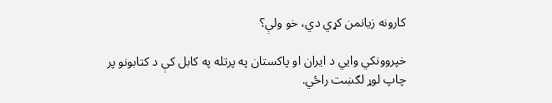کارونه زیانمن کړي دي، خو ولې؟

خپروونکي وايي د ایران او پاکستان په پرتله په کابل کې د کتابونو پر چاپ لوړ لګښت راځي.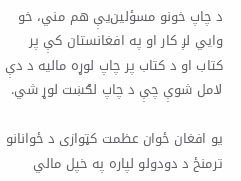د چاپ خونو مسؤلین‌يې هم مني، خو وايي لږ کار او په افغانستان کې پر کتاب او د کتاب پر چاپ لوړه مالیه د دې لامل شوې چې د چاپ لګښت لوړ شي.

یو افغان ځوان عظمت کټوازی د ځوانانو ترمنځ د دودولو لپاره په خپل مالي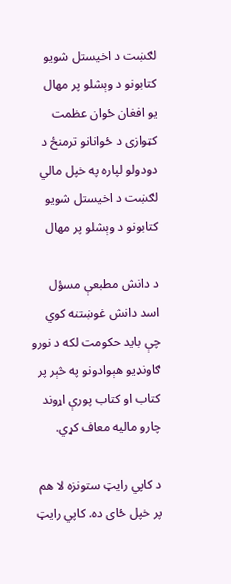لګښت د اخیستل شویو کتابونو د وېشلو پر مهال
یو افغان ځوان عظمت کټوازی د ځوانانو ترمنځ د دودولو لپاره په خپل مالي لګښت د اخیستل شویو کتابونو د وېشلو پر مهال

د دانش مطبعې مسؤل اسد دانش غوښتنه کوي چې باید حکومت لکه د نورو ګاونډيو هېوادونو په څېر پر کتاب او کتاب پورې اړوند چارو مالیه معاف کړي.

د کاپي رایټ ستونزه لا هم پر خپل ځای ده. کاپي رایټ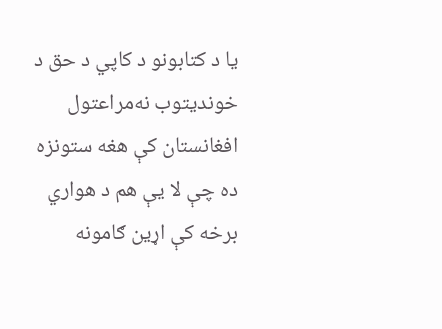یا د کتابونو د کاپي د حق د خوندیتوب نه‌مراعتول افغانستان کې هغه ستونزه ده چې لا يې هم د هواري برخه کې اړین ګامونه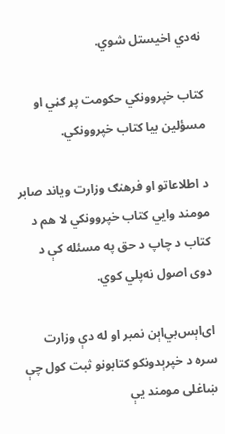نه‌دي اخیستل شوي.

کتاب خپروونکي حکومت پړ ګڼي او مسؤلین بیا کتاب خپروونکي.

د اطلاعاتو او فرهنګ وزارت ویاند صابر مومند وايي کتاب خپروونکي لا هم د کتاب د چاپ د حق په مسئله کې د دوی اصول نه‌پلي کوي.

ای‌اېس‌بي‌اېن نمبر او له دې وزارت سره د خپرېدونکو کتابونو ثبت کول چې ښاغلی مومند يې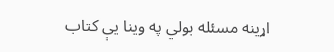اړینه مسئله بولي په وینا يې کتاب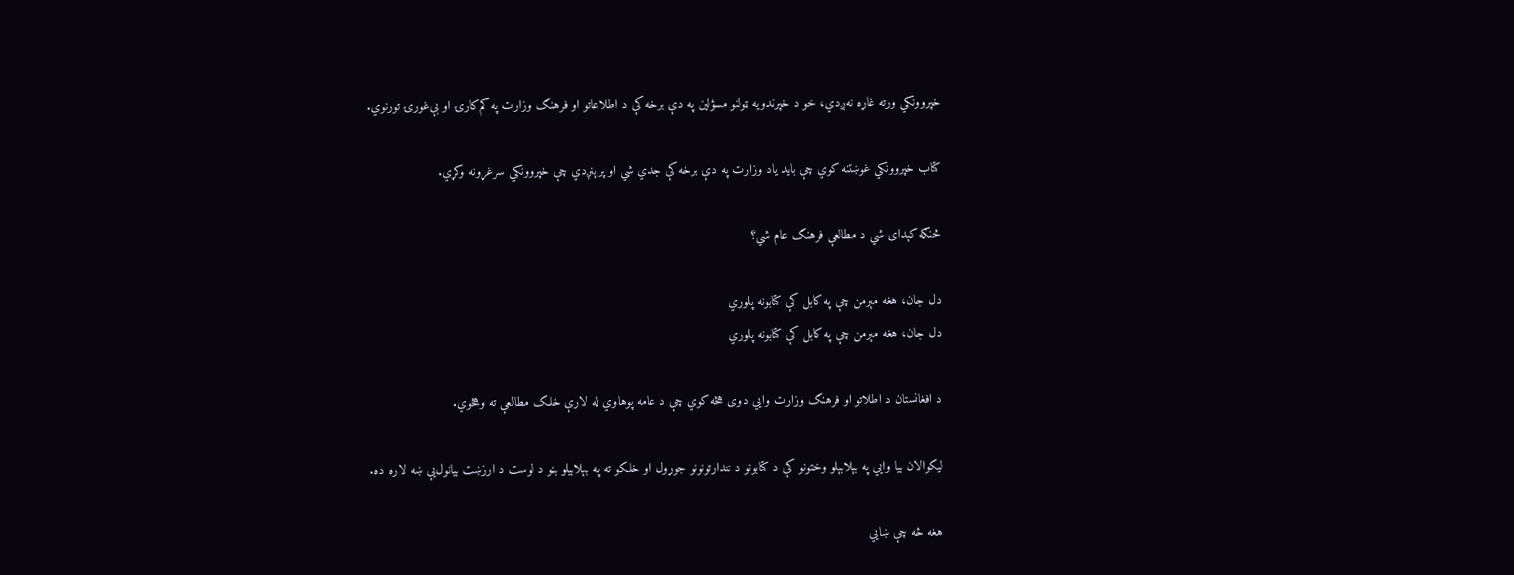خپروونکي ورته غاړه نه‌ږدي، خو د خپرندویه ټولنو مسؤلین په دې برخه کې د اطلاعاتو او فرهنګ وزارت په کم‌کارۍ او بې‌غورۍ تورنوي.

کتاب خپروونکي غوښتنه کوي چې باید یاد وزارت په دې برخه کې جدي شي او پرېنږدي چې خپروونکي سرغړونه وکړي.

څنګه کېدای شي د مطالعې فرهنګ عام شي؟

دل جان، هغه مېرمن چې په کابل کې کتابونه پلوري
دل جان، هغه مېرمن چې په کابل کې کتابونه پلوري

د افغانستان د اطلاتو او فرهنګ وزارت وايي دوی هڅه کوي چې د عامه پوهاوي له لارې خلک مطالعې ته وهڅوي.

لیکوالان بیا وايي په بېلابېلو وختونو کې د کتابونو د نندارتونونو جوړول او خلکو ته په بېلابیلو بڼو د لوست د ارزښت بیانول‌يې ښه لاره ده.

هغه څه چې ښايي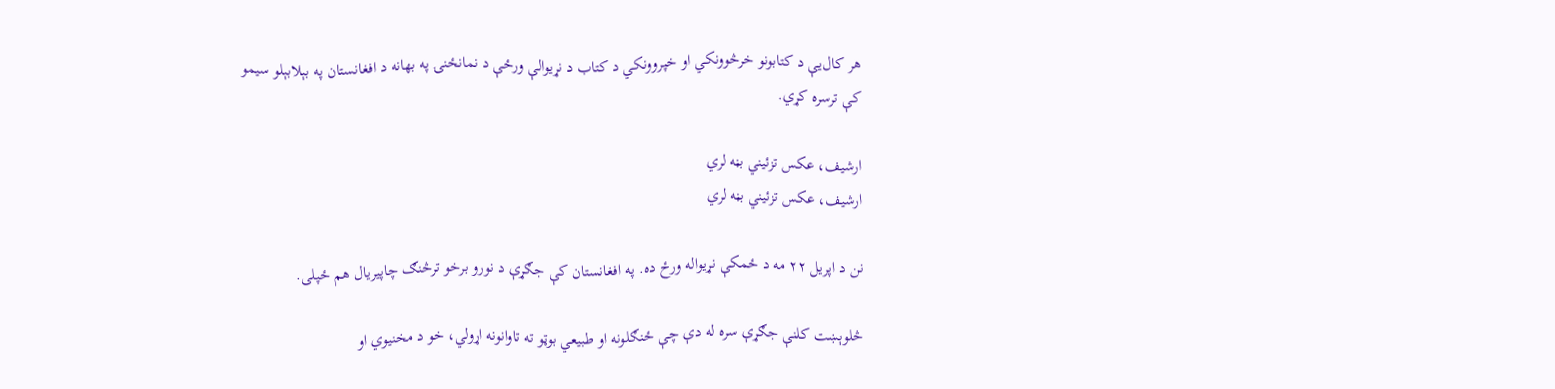هر کال‌يې د کتابونو خرڅوونکي او خپروونکي د کتاب د نړیوالې ورځې د نمانځنۍ په بهانه د افغانستان په بېلابېلو سیمو کې ترسره کړي.

ارشیف، عکس تزئیني بڼه لري
ارشیف، عکس تزئیني بڼه لري

نن د اپريل ۲۲ مه د ځمکې نړيواله ورځ ده. په افغانستان کې جګړې د نورو برخو ترڅنګ چاپیریال هم ځپلی.

څلوېښت کلنې جګړې سره له دې چې ځنګلونه او طبیعي بوټو ته تاوانونه اړولي، خو د مخنیوي او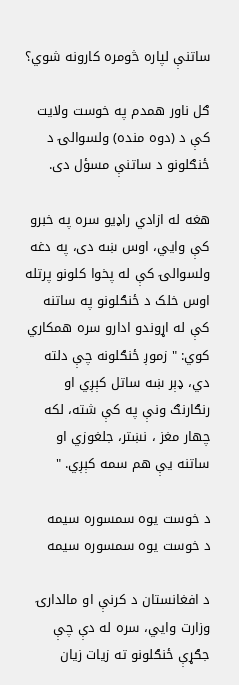ساتنې لپاره څومره کارونه شوي؟

ګل ناور همدم په خوست ولایت کې د (دوه منده) ولسوالۍ د ځنګلونو د ساتنې مسؤل دی.

هغه له ازادي راډيو سره په خبرو کې وايي، اوس ښه دی، په دغه ولسوالۍ کې له پخوا کلونو پرتله اوس خلک د ځنګلونو په ساتنه کې له اړوندو ادارو سره همکاري کوي: " زموږ ځنګلونه چې دلته دي، ډېر ښه ساتل کېږي او رنګارنګ ونې په کې شته، لکه چهار مغز ، نښتر، جلغوزي او ساتنه یې هم سمه کېږي. "

د خوست یوه سمسوره سیمه
د خوست یوه سمسوره سیمه

د افغانستان د کرنې او مالدارۍ وزارت وايي، سره له دې چې جګړې ځنګلونو ته زیات زیان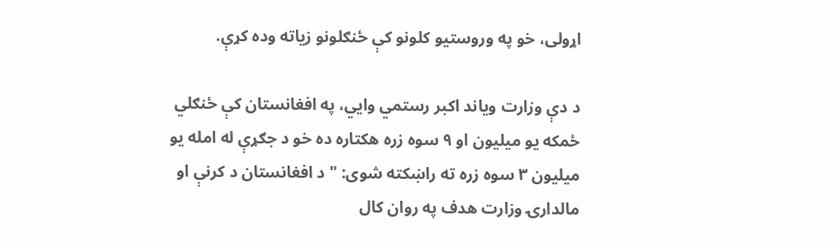اړولی، خو په وروستیو کلونو کې ځنګلونو زیاته وده کړې.

د دې وزارت ویاند اکبر رستمي وايي، په افغانستان کې ځنګلي ځمکه یو میلیون او ۹ سوه زره هکتاره ده خو د جګړې له امله یو میلیون ۳ سوه زره ته راښکته شوی: " د افغانستان د کرنې او مالدارۍ وزارت هدف په روان کال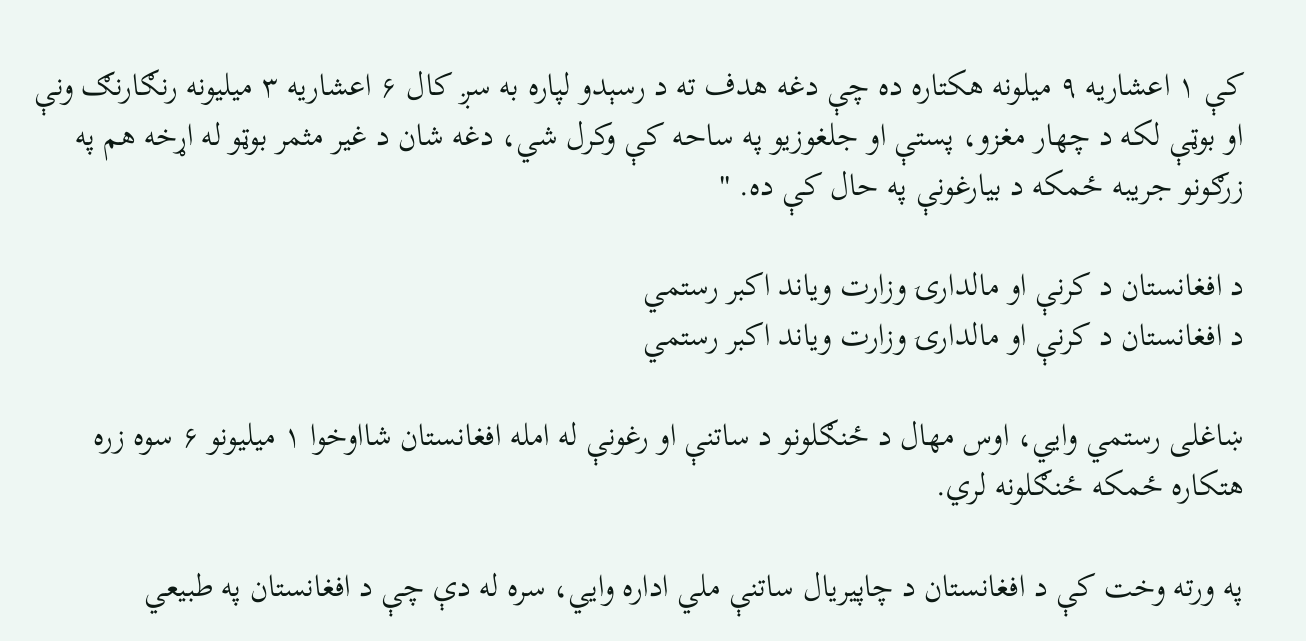کې ۱ اعشاریه ۹ میلونه هکتاره ده چې دغه هدف ته د رسېدو لپاره به سږ کال ۶ اعشاریه ۳ میلیونه رنګارنګ ونې او بوټې لکه د چهار مغزو، پستې او جلغوزيو په ساحه کې وکرل شي، دغه شان د غیر مثمر بوټو له اړخه هم په زرګونو جریبه ځمکه د بیارغونې په حال کې ده. "

د افغانستان د کرنې او مالدارۍ وزارت ویاند اکبر رستمي
د افغانستان د کرنې او مالدارۍ وزارت ویاند اکبر رستمي

ښاغلی رستمي وايي، اوس مهال د ځنګلونو د ساتنې او رغونې له امله افغانستان شااوخوا ۱ میلیونو ۶ سوه زره هتکاره ځمکه ځنګلونه لري.

په ورته وخت کې د افغانستان د چاپیریال ساتنې ملي اداره وايي، سره له دې چې د افغانستان په طبیعي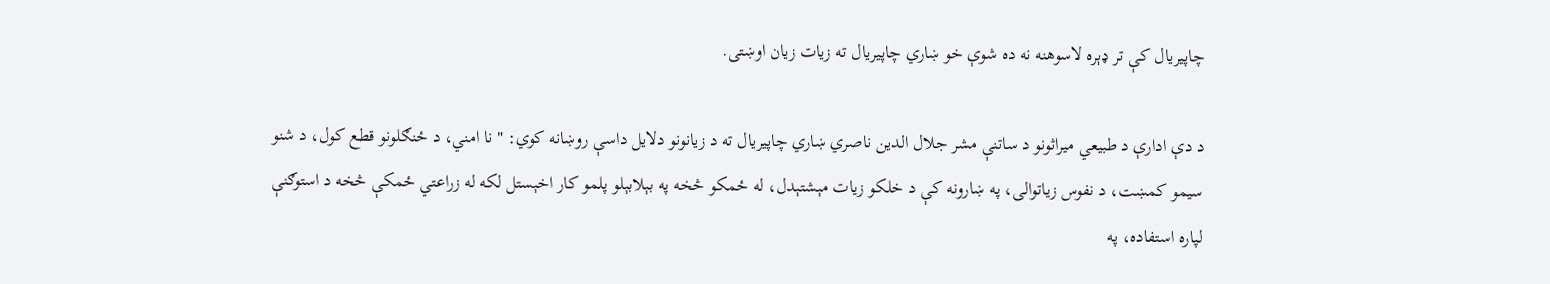چاپیریال کې تر ډېره لاسوهنه نه ده شوې خو ښاري چاپیریال ته زیات زیان اوښتی.

د دې ادارې د طبیعي میراثونو د ساتنې مشر جلال الدین ناصري ښاري چاپیریال ته د زیانونو دلایل داسې روښانه کوي: " نا امني، د ځنګلونو قطع کول، د شنو سیمو کمښت، د نفوس زیاتوالی، په ښارونه کې د خلکو زیات مېشتېدل، له ځمکو څخه په بېلابېلو پلمو کار اخېستل لکه له زراعتي ځمکې څخه د استوګنې لپاره استفاده، په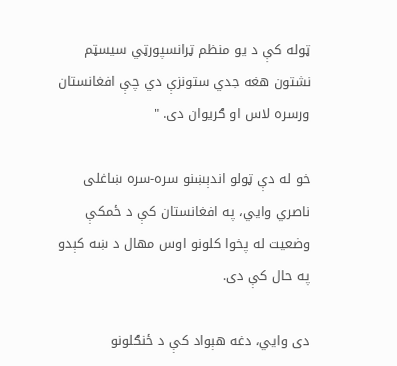ټوله کې د یو منظم ټرانسپورټي سیسټم نشتون هغه جدي ستونزې دي چې افغانستان ورسره لاس او ګريوان دی. "

خو له دې ټولو اندېښنو سره-سره ښاغلی ناصري وايي، په افغانستان کې د ځمکې وضعیت له پخوا کلونو اوس مهال د ښه کېدو په حال کې دی.

دی وايي، دغه هېواد کې د ځنګلونو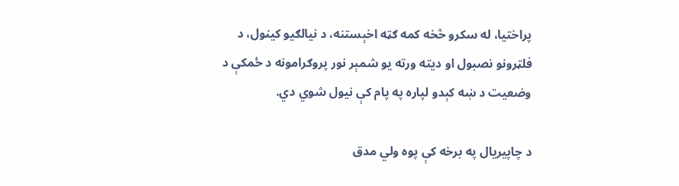پراختیا، له سکرو څخه کمه ګټه اخېستنه، د نیالګیو کینول، د فلټرونو نصبول او دیته ورته یو شمېر نور پروګرامونه د ځمکې د وضعیت د ښه کېدو لپاره په پام کې نیول شوي دي.

د چاپیریال په برخه کې پوه ولي مدق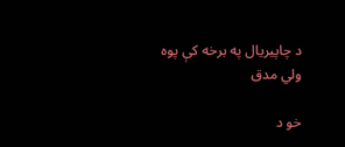د چاپیریال په برخه کې پوه ولي مدق

خو د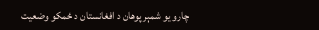چارو يو شمېر پوهان د افغانستان د ځمکو وضعیت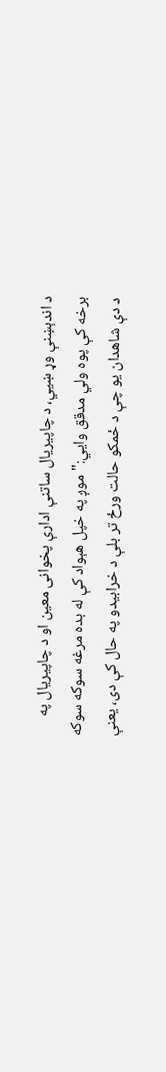د اندېښنې وړ ښيي، د چاپیریال ساتنې ادارې پخوانی معین او د چاپیریال په برخه کې پوه ولي مدقق وايي:" موږ په خپل هېواد کې له بده مرغه سوکه سوکه د دې شاهدان یو چې د ځمکو حالت ورځ تر بلې د خرابیدو په حال کې دی، یعنې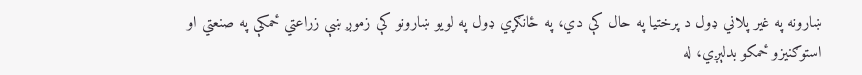ښارونه په غیر پلاني ډول د پرختیا په حال کې دي، په ځانګړي ډول په لویو ښارونو کې زموږ ښې زراعتي ځمکې په صنعتي او استوګنیزو ځمکو بدلېږي، له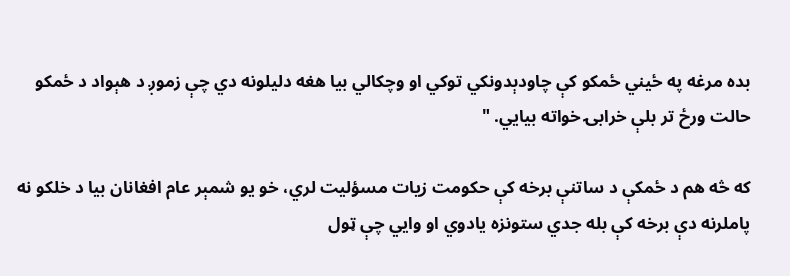بده مرغه په ځیني ځمکو کې چاودېدونکي توکي او وچکالي بیا هغه دلیلونه دي چې زموږ د هېواد د ځمکو حالت ورځ تر بلې خرابۍ خواته بیايي. "

که څه هم د ځمکې د ساتنې برخه کې حکومت زیات مسؤلیت لري، خو یو شمېر عام افغانان بیا د خلکو نه پاملرنه دې برخه کې بله جدي ستونزه یادوي او وايي چې ټول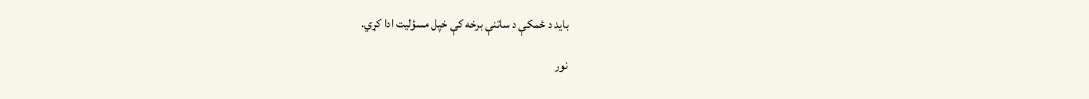باید د ځمکې د ساتنې برخه کې خپل مسؤلیت ادا کړي.

نور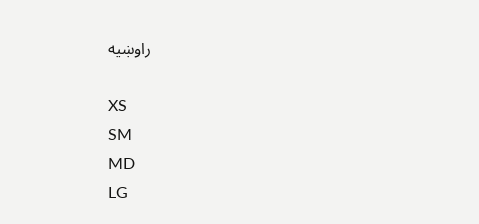راوښيه

XS
SM
MD
LG